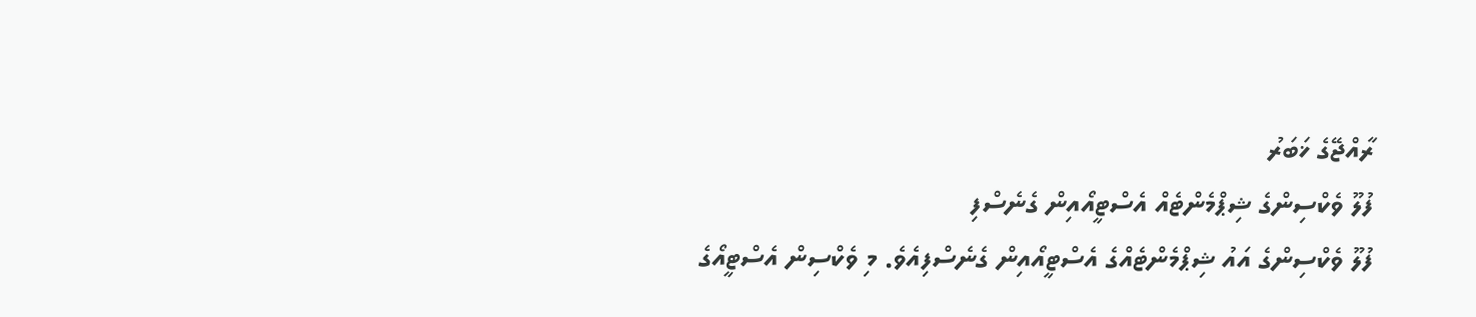ރާއްޖޭގެ ޚަބަރު
ފުލޫ ވެކްސިންގެ ޝިޕްމެންޓެއް އެސްޓީއޯއިން ގެނެސްފި
ފުލޫ ވެކްސިންގެ އައު ޝިޕްމެންޓެއްގެ އެސްޓީއޯއިން ގެނެސްފިއެވެ. މި ވެކްސިން އެސްޓީއޯގެ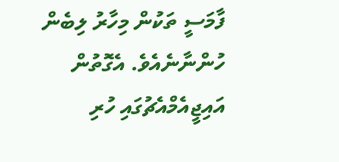ފާމަސީ ތަކުން މިހާރު ލިބެން ހުންނާނެއެވެ. އެގޮތުން އައިޖީއެމްއެޗުގައި ހުރި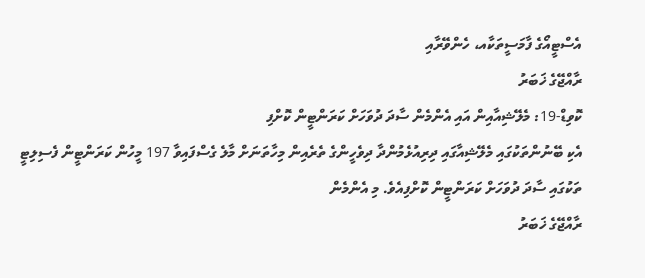އެސްޓީއޯގެ ފާމަސީތަކާއ، ހެންވޭރާއި
ރާއްޖޭގެ ޚަބަރު
ކޮވިޑް-19: މެލޭޝިއާއިން އައި އެންމެން ސާދަ ދުވަހަށް ކަރަންޓީން ކޮށްފި
އެކި ބޭނުންތަކުގައި މެލޭޝިއާގައި ދިރިއުޅެމުންދާ ދިވެހީންގެ ތެރެއިން މިހާތަނަށް މާލެ ގެސްފައިވާ 197 މީހުން ކަރަންޓީން ފެސިލިޓީ ތަކުގައި ސާދަ ދުވަހަށް ކަރަންޓީން ކޮށްފިއެވެ. މި އެންމެން
ރާއްޖޭގެ ޚަބަރު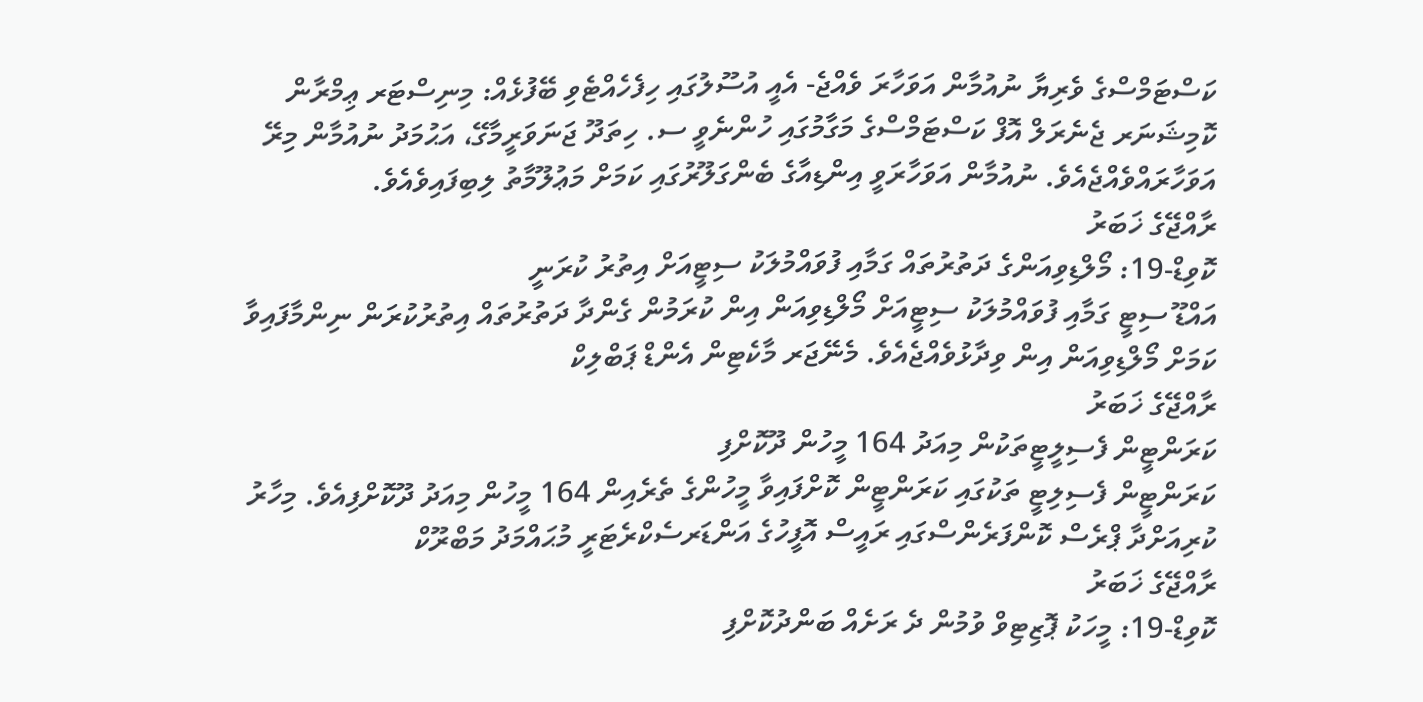ކަސްޓަމްސްގެ ވެރިޔާ ނުއުމާން އަވަހާރަ ވެއްޖެ- އެއީ އުސޫލުގައި ހިފެހެއްޓެވި ބޭފުޅެއް: މިނިސްޓަރ ޢިމްރާން
ކޮމިޝަނަރ ޖެނެރަލް އޮފް ކަސްޓަމްސްގެ މަގާމުގައި ހުންނެވީ ސ. ހިތަދޫ ޖަނަވަރީމާގޭ، އަޙުމަދު ނުއުމާން މިރޭ އަވަހާރައްވެއްޖެއެވެ. ނުއުމާން އަވަހާރަވީ އިންޑިއާގެ ބެންގަލޫރުގައި ކަމަށް މަޢުލޫމާތު ލިބިފައިވެއެވެ.
ރާއްޖޭގެ ޚަބަރު
ކޮވިޑް-19: މޯލްޑިވިއަންގެ ދަތުރުތައް ގަމާއި ފުވައްމުލަކު ސިޓީއަށް އިތުރު ކުރަނީ
އައްޑޫ ސިޓީ ގަމާއި ފުވައްމުލަކު ސިޓީއަށް މޯލްޑިވިއަން އިން ކުރަމުން ގެންދާ ދަތުރުތައް އިތުރުކުރަން ނިންމާފައިވާ ކަމަށް މޯލްޑިވިއަން އިން ވިދާޅުވެއްޖެއެވެ. މެނޭޖަރ މާކެޓިން އެންޑް ޕަބްލިކް
ރާއްޖޭގެ ޚަބަރު
ކަރަންޓީން ފެސިލީޓީތަކުން މިއަދު 164 މީހުން ދޫކޮށްފި
ކަރަންޓީން ފެސިލިޓީ ތަކުގައި ކަރަންޓީން ކޮށްފައިވާ މީހުންގެ ތެރެއިން 164 މީހުން މިއަދު ދޫކޮށްފިއެވެ. މިހާރު ކުރިއަށްދާ ޕްރެސް ކޮންފަރެންސްގައި ރައީސް އޮފީހުގެ އަންޑަރސެކްރެޓަރީ މުޙައްމަދު މަބްރޫކް
ރާއްޖޭގެ ޚަބަރު
ކޮވިޑް-19: މީހަކު ޕޮޒިޓިވް ވުމުން ދެ ރަށެއް ބަންދުކޮށްފި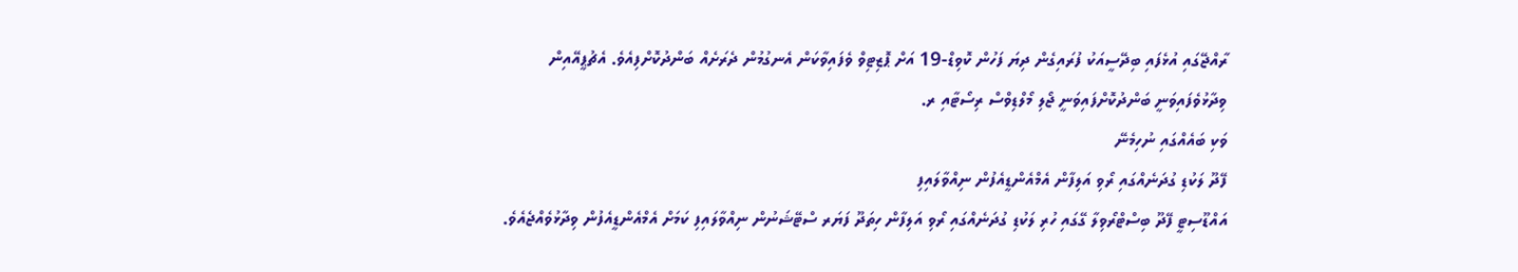ރާއްޖޭގައި އުޅެފައި ބިދޭސީއަކު ފުރައިގެން ދިޔަ ފަހުން ކޮވިޑް-19 އަށް ޕޮޒިޓިވް ވެފައިވާކަން އެނގުމުން ދެރަށެއް ބަންދުކޮށްފިއެވެ. އެޗުޕީއޭއިން ވިދާޅުވެފައިވަނީ ބަންދުކޮށްފައިވަނީ ޖޯލި މޯލްޑިވްސް ރިސޯޓާއި ރ.
ވަކި ބައެއްގައި ނުހިމެނޭ
ފޭދޫ ލަކުޑި ގުދަނެއްގައި ރޯވި އަލިފާން އެމްއެންޑީއެފުން ނިއްވާލައިފި
އައްޑޫސިޓީ ފޭދޫ ބިސްޓްރޯވިލާ ގޭގައި ހުރި ލަކުޑި ގުދަނެއްގައި ރޯވި އަލިފާން ހިތަދޫ ފަޔަރ ސްޓޭޝަނުން ނިއްވާލައިފި ކަމަށް އެމްއެންޑީއެފުން ވިދާޅުވެއްޖެއެވެ.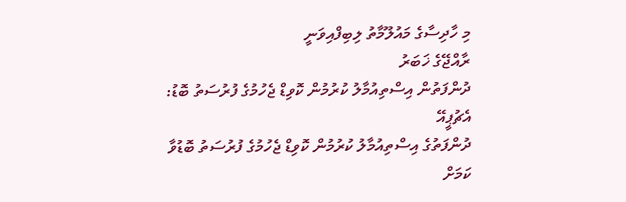މި ހާދިސާގެ މައުލޫމާތު ލިބިފްއިވަނީ
ރާއްޖޭގެ ޚަބަރު
ދުންފަތުން އިސްތިއުމާލު ކުރުމުން ކޮވިޑް ޖެހުމުގެ ފުރުސަތު ބޮޑު: އެޗުޕީއޭ
ދުންފަތުގެ އިސްތިއުމާލު ކުރުމުން ކޮވިޑް ޖެހުމުގެ ފުރުސަތު ބޮޑުވާ ކަމަށް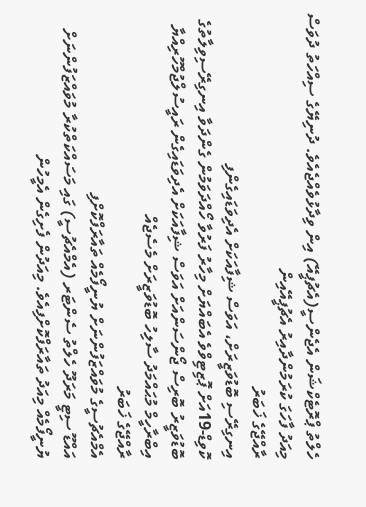ހެލްތު ޕްރޮޓެކްޝަން އެޖެންސީ(އެޗުޕީއޭ) އިން ވިދާޅުވެއްޖެއެވެ. ދުނިޔޭގެ ސިއްހަތު ދުވަސް މިއަދު ފާހަގަ ކުރަމުންދާއިރު އެޗުޕީއޭއިން
ރާއްޖޭގެ ޚަބަރު
އިނގިރޭސި ބޮޑުވަޒީރަށް، އަވަސް ޝިފާއަކަށް އެދިވަޑައިގެންފި
ކޮވިޑް-19އަށް ޕޮޒިޓިވްވެ އެބައްޔަށް މިހާރު ފަރުވާ ހޯއްދަވަމުން ގެންދަވާ އިނގިރޭސިވިލާތުގެ ބޮޑުވަޒީރު ބޮރިސް ޖޯންސަންއަށް އަވަސް ޝިފާއަކަށް އެދިވަޑައިގެން ރައީސުލްޖުމްހޫރިއްޔާ އިބްރާހީމް މުޙައްމަދު ސާލިހު ބޮޑުވަޒީރަށް މެސެޖެއް
ރާއްޖޭގެ ޚަބަރު
އެމްއެޗުސީގެ މުވައްޒަފުންނަށް ޔުނީފޯމެއް ތައާރަފްކޮށްފި
އައްޑޫ ސިޓީ މަރަދޫ ހެލްތު ސެންޓަރ (އެމްއެޗުސީ) ގައި މަސައްކަތްކުރާ މުވައްޒަފުންނަށް ޔުނީފޯމެއް މިއަދު ތައާރަފްކޮށްފިއެވެ. މިއަދުން ފެށިގެން އެމީހުން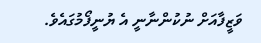ވަޒީފާއަށް ނުކުންނާނީ އެ ޔުނީފޯމުގައެވެ.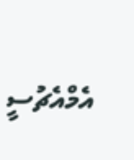އެމްއެޗުސީ